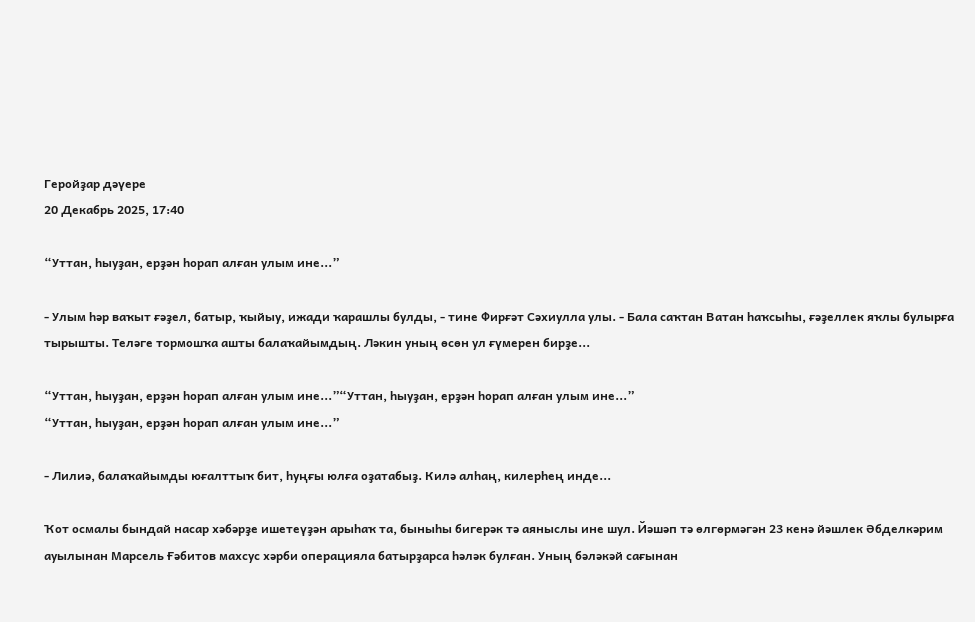Геройҙар дәүере
20 Декабрь 2025, 17:40

“Уттан, һыуҙан, ерҙән һорап алған улым ине...”

- Улым һәр ваҡыт ғәҙел, батыр, ҡыйыу, ижади ҡарашлы булды, - тине Фирғәт Сәхиулла улы. - Бала саҡтан Ватан һаҡсыһы, ғәҙеллек яҡлы булырға тырышты. Теләге тормошҡа ашты балаҡайымдың. Ләкин уның өсөн ул ғүмерен бирҙе...

“Уттан, һыуҙан, ерҙән һорап алған улым ине...”“Уттан, һыуҙан, ерҙән һорап алған улым ине...”
“Уттан, һыуҙан, ерҙән һорап алған улым ине...”

- Лилиә, балаҡайымды юғалттыҡ бит, һуңғы юлға оҙатабыҙ. Килә алһаң, килерһең инде...

Ҡот осмалы бындай насар хәбәрҙе ишетеүҙән арыһаҡ та, быныһы бигерәк тә аяныслы ине шул. Йәшәп тә өлгөрмәгән 23 кенә йәшлек Әбделкәрим ауылынан Марсель Ғәбитов махсус хәрби операцияла батырҙарса һәләк булған. Уның бәләкәй сағынан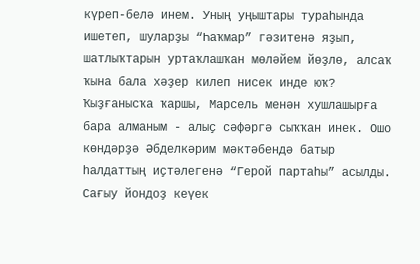күреп-белә инем. Уның уңыштары тураһында ишетеп, шуларҙы “Һаҡмар” гәзитенә яҙып, шатлыҡтарын уртаҡлашҡан мөләйем йөҙлө, алсаҡ ҡына бала хәҙер килеп нисек инде юҡ? Ҡыҙғанысҡа ҡаршы, Марсель менән хушлашырға бара алманым - алыҫ сәфәргә сыҡҡан инек. Ошо көндәрҙә Әбделкәрим мәктәбендә батыр һалдаттың иҫтәлегенә “Герой партаһы” асылды. Сағыу йондоҙ кеүек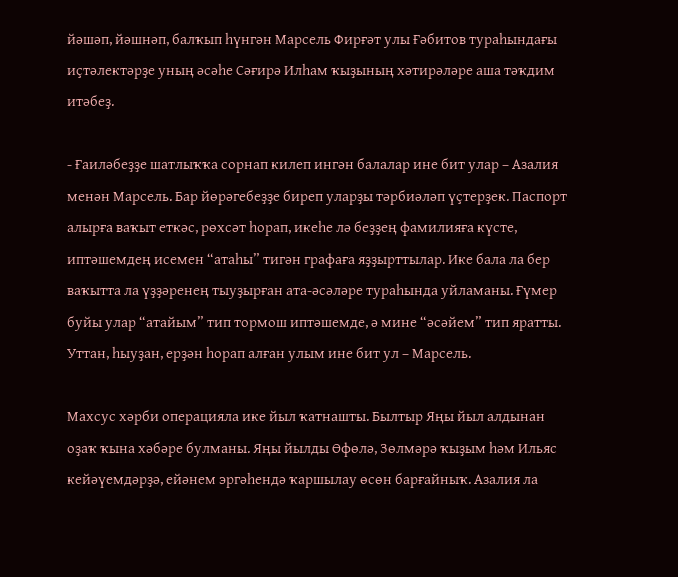йәшәп, йәшнәп, балҡып һүнгән Марсель Фирғәт улы Ғәбитов тураһындағы иҫтәлектәрҙе уның әсәһе Сәғирә Илһам ҡыҙының хәтирәләре аша тәҡдим итәбеҙ.

- Ғаиләбеҙҙе шатлыҡҡа сорнап килеп ингән балалар ине бит улар – Азалия менән Марсель. Бар йөрәгебеҙҙе биреп уларҙы тәрбиәләп үҫтерҙек. Паспорт алырға ваҡыт еткәс, рөхсәт һорап, икеһе лә беҙҙең фамилияға күсте, иптәшемдең исемен “атаһы” тигән графаға яҙҙырттылар. Ике бала ла бер ваҡытта ла үҙҙәренең тыуҙырған ата-әсәләре тураһында уйламаны. Ғүмер буйы улар “атайым” тип тормош иптәшемде, ә мине “әсәйем” тип яратты. Уттан, һыуҙан, ерҙән һорап алған улым ине бит ул – Марсель.

Махсус хәрби операцияла ике йыл ҡатнашты. Былтыр Яңы йыл алдынан оҙаҡ ҡына хәбәре булманы. Яңы йылды Өфөлә, Зөлмәрә ҡыҙым һәм Ильяс кейәүемдәрҙә, ейәнем эргәһендә ҡаршылау өсөн барғайныҡ. Азалия ла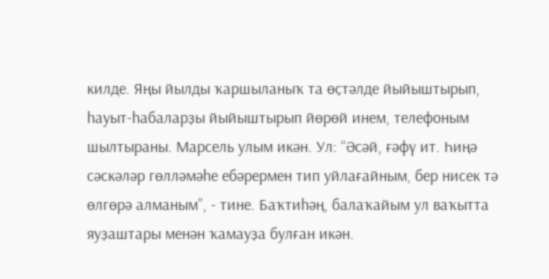килде. Яңы йылды ҡаршыланыҡ та өҫтәлде йыйыштырып, һауыт-һабаларҙы йыйыштырып йөрөй инем, телефоным шылтыраны. Марсель улым икән. Ул: “Әсәй, ғәфү ит. Һиңә сәскәләр гөлләмәһе ебәрермен тип уйлағайным, бер нисек тә өлгөрә алманым”, - тине. Баҡтиһәң, балаҡайым ул ваҡытта яуҙаштары менән ҡамауҙа булған икән.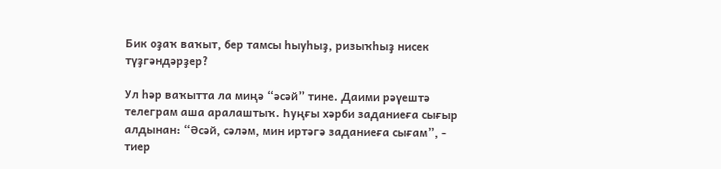Бик оҙаҡ ваҡыт, бер тамсы һыуһыҙ, ризыҡһыҙ нисек түҙгәндәрҙер?

Ул һәр ваҡытта ла миңә “әсәй” тине. Даими рәүештә телеграм аша аралаштыҡ. Һуңғы хәрби заданиеға сығыр алдынан: “Әсәй, сәләм, мин иртәгә заданиеға сығам”, - тиер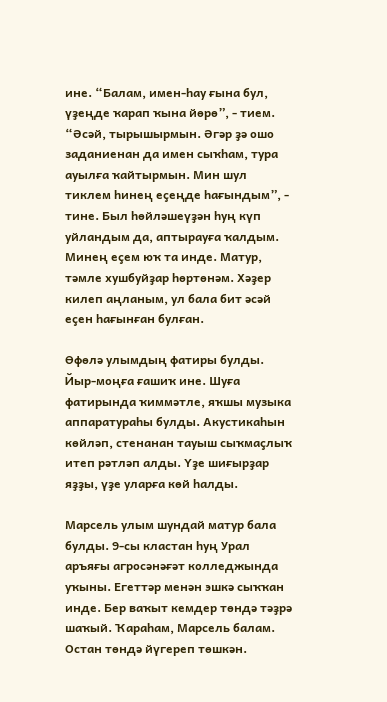ине. “Балам, имен-һау ғына бул, үҙеңде ҡарап ҡына йөрө”, - тием. “Әсәй, тырышырмын. Әгәр ҙә ошо заданиенан да имен сыҡһам, тура ауылға ҡайтырмын. Мин шул тиклем һинең еҫеңде һағындым”, - тине. Был һөйләшеүҙән һуң күп уйландым да, аптырауға ҡалдым. Минең еҫем юҡ та инде. Матур, тәмле хушбуйҙар һөртөнәм. Хәҙер килеп аңланым, ул бала бит әсәй еҫен һағынған булған.

Өфөлә улымдың фатиры булды. Йыр-моңға ғашиҡ ине. Шуға фатирында ҡиммәтле, яҡшы музыка аппаратураһы булды. Акустикаһын көйләп, стенанан тауыш сыҡмаҫлыҡ итеп рәтләп алды. Үҙе шиғырҙар яҙҙы, үҙе уларға көй һалды.

Марсель улым шундай матур бала булды. 9-сы кластан һуң Урал аръяғы агросәнәғәт колледжында уҡыны. Егеттәр менән эшкә сыҡҡан инде. Бер ваҡыт кемдер төндә тәҙрә шаҡый. Ҡараһам, Марсель балам. Остан төндә йүгереп төшкән.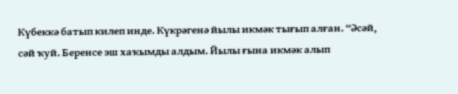Күбеккә батып килеп инде. Күкрәгенә йылы икмәк тығып алған. “Әсәй, сәй ҡуй. Беренсе эш хаҡымды алдым. Йылы ғына икмәк алып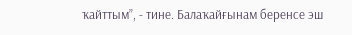ҡайттым”, - тине. Балаҡайғынам беренсе эш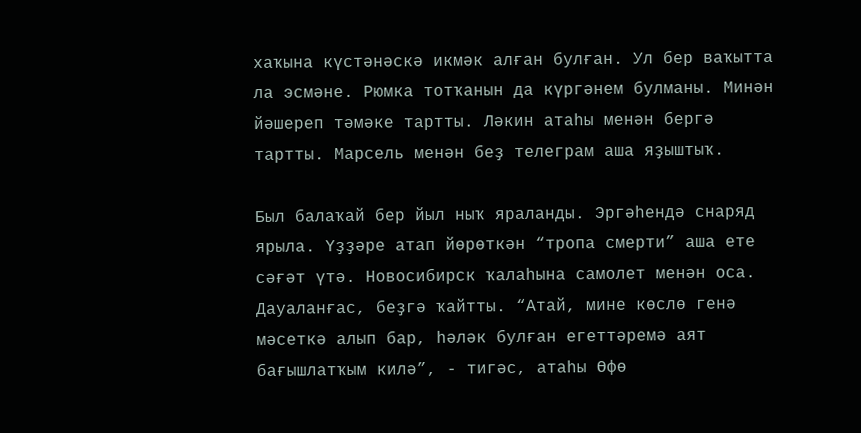хаҡына күстәнәскә икмәк алған булған. Ул бер ваҡытта ла эсмәне. Рюмка тотҡанын да күргәнем булманы. Минән йәшереп тәмәке тартты. Ләкин атаһы менән бергә тартты. Марсель менән беҙ телеграм аша яҙыштыҡ.

Был балаҡай бер йыл ныҡ яраланды. Эргәһендә снаряд ярыла. Үҙҙәре атап йөрөткән “тропа смерти” аша ете сәғәт үтә. Новосибирск ҡалаһына самолет менән оса. Дауаланғас, беҙгә ҡайтты. “Атай, мине көслө генә мәсеткә алып бар, һәләк булған егеттәремә аят бағышлатҡым килә”, - тигәс, атаһы Өфө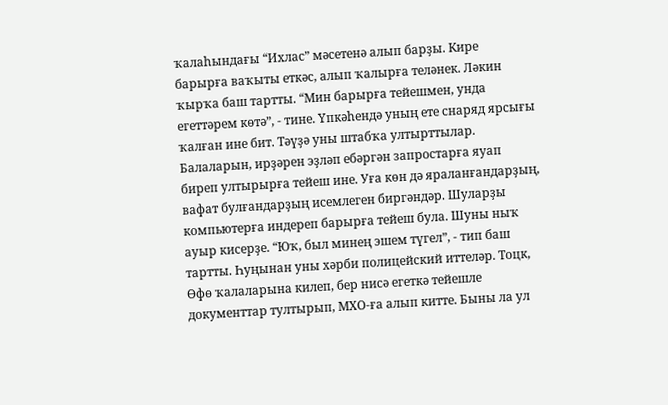ҡалаһындағы “Ихлас” мәсетенә алып барҙы. Кире барырға ваҡыты еткәс, алып ҡалырға теләнек. Ләкин ҡырҡа баш тартты. “Мин барырға тейешмен, унда егеттәрем көтә”, - тине. Үпкәһендә уның ете снаряд ярсығы ҡалған ине бит. Тәүҙә уны штабҡа ултырттылар. Балаларын, ирҙәрен эҙләп ебәргән запростарға яуап биреп ултырырға тейеш ине. Уға көн дә яраланғандарҙың, вафат булғандарҙың исемлеген биргәндәр. Шуларҙы компьютерға индереп барырға тейеш була. Шуны ныҡ ауыр кисерҙе. “Юҡ, был минең эшем түгел”, - тип баш тартты. Һуңынан уны хәрби полицейский иттеләр. Тоцк, Өфө ҡалаларына килеп, бер нисә егеткә тейешле документтар тултырып, МХО-ға алып китте. Быны ла ул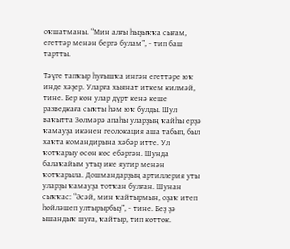оҡшатманы. “Мин алғы һыҙыҡҡа сығам, егеттәр менән бергә булам”, - тип баш тартты.

Тәүге тапҡыр һуғышҡа ингән егеттәре юҡ инде хәҙер. Уларға хыянат иткем килмәй, тине. Бер көн улар дүрт кенә кеше разведкаға сыҡты һәм юҡ булды. Шул ваҡытта Зөлмәрә апаһы уларҙың ҡайһы ерҙә ҡамауҙа икәнен геолокация аша табып, был хаҡта командирына хәбәр итте. Ул ҡотҡарыу өсөн көс ебәргән. Шунда балаҡайым утыҙ ике яугир менән ҡотҡарыла. Дошмандарҙың артиллерия уты уларҙы ҡамауҙа тотҡан булған. Шунан сыҡҡас: “Әсәй, мин ҡайтырмын, оҙаҡ итеп һөйләшеп ултырырбыҙ”, - тине. Беҙ ҙә ышандыҡ шуға, ҡайтыр, тип көттөк.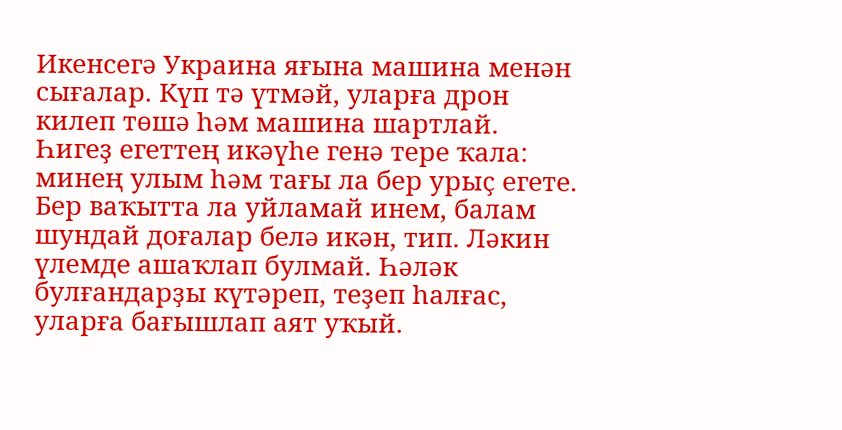Икенсегә Украина яғына машина менән сығалар. Күп тә үтмәй, уларға дрон килеп төшә һәм машина шартлай. Һигеҙ егеттең икәүһе генә тере ҡала: минең улым һәм тағы ла бер урыҫ егете. Бер ваҡытта ла уйламай инем, балам шундай доғалар белә икән, тип. Ләкин үлемде ашаҡлап булмай. Һәләк булғандарҙы күтәреп, теҙеп һалғас, уларға бағышлап аят уҡый.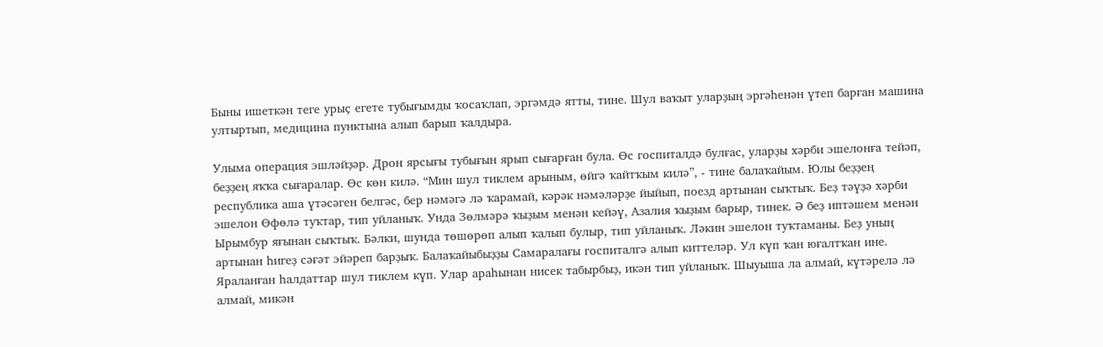Быны ишеткән теге урыҫ егете тубығымды ҡосаҡлап, эргәмдә ятты, тине. Шул ваҡыт уларҙың эргәһенән үтеп барған машина ултыртып, медицина пунктына алып барып ҡалдыра.

Улыма операция эшләйҙәр. Дрон ярсығы тубығын ярып сығарған була. Өс госпиталдә булғас, уларҙы хәрби эшелонға тейәп, беҙҙең яҡҡа сығаралар. Өс көн килә. “Мин шул тиклем арыным, өйгә ҡайтҡым килә”, - тине балаҡайым. Юлы беҙҙең республика аша үтәсәген белгәс, бер нәмәгә лә ҡарамай, кәрәк нәмәләрҙе йыйып, поезд артынан сыҡтыҡ. Беҙ тәүҙә хәрби эшелон Өфөлә туҡтар, тип уйланыҡ. Унда Зөлмәрә ҡыҙым менән кейәү, Азалия ҡыҙым барыр, тинек. Ә беҙ иптәшем менән Ырымбур яғынан сыҡтыҡ. Бәлки, шунда төшөрөп алып ҡалып булыр, тип уйланыҡ. Ләкин эшелон туҡтаманы. Беҙ уның артынан һигеҙ сәғәт эйәреп барҙыҡ. Балаҡайыбыҙҙы Самаралағы госпиталгә алып киттеләр. Ул күп ҡан юғалтҡан ине. Яраланған һалдаттар шул тиклем күп. Улар араһынан нисек табырбыҙ, икән тип уйланыҡ. Шыуыша ла алмай, күтәрелә лә алмай, микән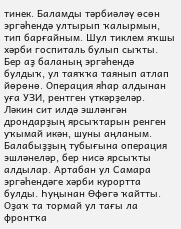тинек. Баламды тәрбиәләү өсөн эргәһендә ултырып ҡалырмын, тип барғайным. Шул тиклем яҡшы хәрби госпиталь булып сыҡты. Бер аҙ баланың эргәһендә булдыҡ, ул таяҡҡа таянып атлап йөрөнө. Операция яһар алдынан уға УЗИ, рентген үткәрҙеләр. Ләкин сит илдә эшләнгән дрондарҙың ярсыҡтарын ренген уҡымай икән, шуны аңланым. Балабыҙҙың тубығына операция эшләнеләр, бер нисә ярсыҡты алдылар. Артабан ул Самара эргәһендәге хәрби курортта булды. Һуңынан Өфөгә ҡайтты. Оҙаҡ та тормай ул тағы ла фронтҡа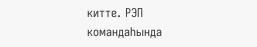китте. РЭП командаһында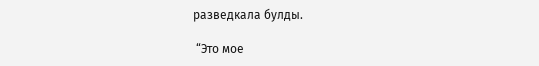разведкала булды.

 “Это мое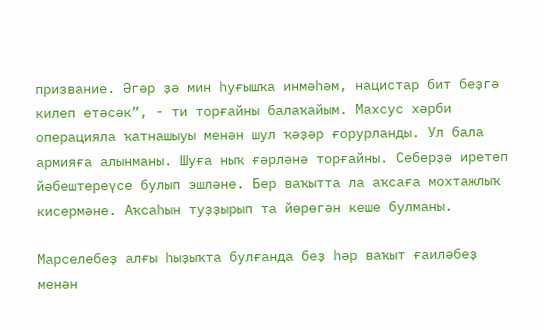призвание. Әгәр ҙә мин һуғышҡа инмәһәм, нацистар бит беҙгә килеп етәсәк”, - ти торғайны балаҡайым. Махсус хәрби операцияла ҡатнашыуы менән шул ҡәҙәр ғорурланды. Ул бала армияға алынманы. Шуға ныҡ ғәрләнә торғайны. Себерҙә иретеп йәбештереүсе булып эшләне. Бер ваҡытта ла аҡсаға мохтажлыҡ кисермәне. Аҡсаһын туҙҙырып та йөрөгән кеше булманы.

Марселебеҙ алғы һыҙыҡта булғанда беҙ һәр ваҡыт ғаиләбеҙ менән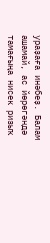ураҙаға инәбеҙ. Балам ашамай, ас йөрөгәндә тамағыңа нисек ризыҡ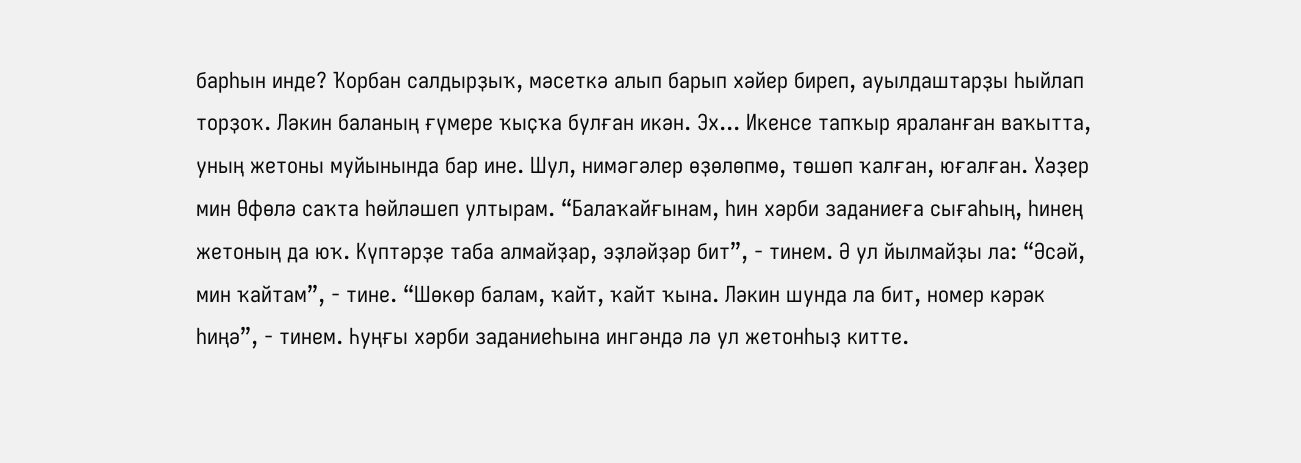барһын инде? Ҡорбан салдырҙыҡ, мәсеткә алып барып хәйер биреп, ауылдаштарҙы һыйлап торҙоҡ. Ләкин баланың ғүмере ҡыҫҡа булған икән. Эх... Икенсе тапҡыр яраланған ваҡытта, уның жетоны муйынында бар ине. Шул, нимәгәлер өҙөлөпмө, төшөп ҡалған, юғалған. Хәҙер мин Өфөлә саҡта һөйләшеп ултырам. “Балаҡайғынам, һин хәрби заданиеға сығаһың, һинең жетоның да юҡ. Күптәрҙе таба алмайҙар, эҙләйҙәр бит”, - тинем. Ә ул йылмайҙы ла: “Әсәй, мин ҡайтам”, - тине. “Шөкөр балам, ҡайт, ҡайт ҡына. Ләкин шунда ла бит, номер кәрәк һиңә”, - тинем. Һуңғы хәрби заданиеһына ингәндә лә ул жетонһыҙ китте.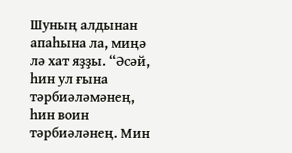Шуның алдынан апаһына ла, миңә лә хат яҙҙы. “Әсәй, һин ул ғына тәрбиәләмәнең, һин воин тәрбиәләнең. Мин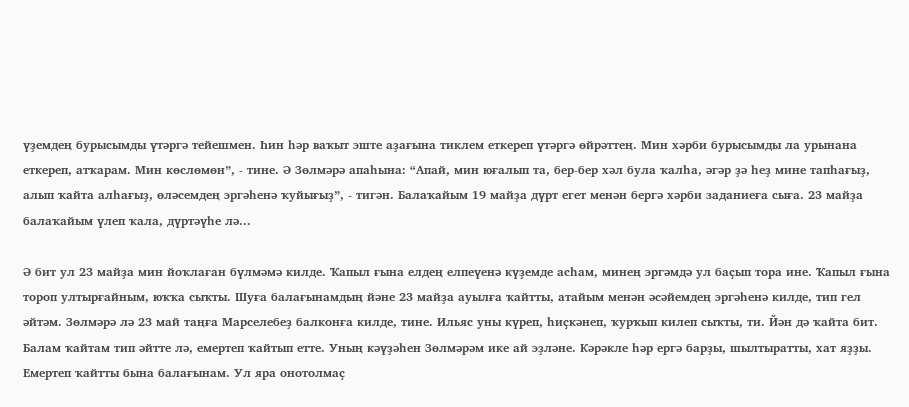үҙемдең бурысымды үтәргә тейешмен. Һин һәр ваҡыт эште аҙағына тиклем еткереп үтәргә өйрәттең. Мин хәрби бурысымды ла урынана еткереп, атҡарам. Мин көслөмөн”, - тине. Ә Зөлмәрә апаһына: “Апай, мин юғалып та, бер-бер хәл була ҡалһа, әгәр ҙә һеҙ мине тапһағыҙ, алып ҡайта алһағыҙ, өләсемдең эргәһенә ҡуйығыҙ”, - тигән. Балаҡайым 19 майҙа дүрт егет менән бергә хәрби заданиеға сыға. 23 майҙа балаҡайым үлеп ҡала, дүртәүһе лә...

Ә бит ул 23 майҙа мин йоҡлаған бүлмәмә килде. Ҡапыл ғына елдең елпеүенә күҙемде асһам, минең эргәмдә ул баҫып тора ине. Ҡапыл ғына тороп ултырғайным, юҡҡа сыҡты. Шуға балағынамдың йәне 23 майҙа ауылға ҡайтты, атайым менән әсәйемдең эргәһенә килде, тип гел әйтәм. Зөлмәрә лә 23 май таңға Марселебеҙ балконға килде, тине. Ильяс уны күреп, һиҫкәнеп, ҡурҡып килеп сыҡты, ти. Йән дә ҡайта бит. Балам ҡайтам тип әйтте лә, емертеп ҡайтып етте. Уның кәүҙәһен Зөлмәрәм ике ай эҙләне. Кәрәкле һәр ергә барҙы, шылтыратты, хат яҙҙы. Емертеп ҡайтты бына балағынам. Ул яра онотолмаҫ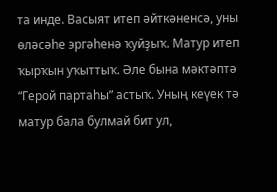та инде. Васыят итеп әйткәненсә, уны өләсәһе эргәһенә ҡуйҙыҡ. Матур итеп ҡырҡын уҡыттыҡ. Әле бына мәктәптә “Герой партаһы” астыҡ. Уның кеүек тә матур бала булмай бит ул,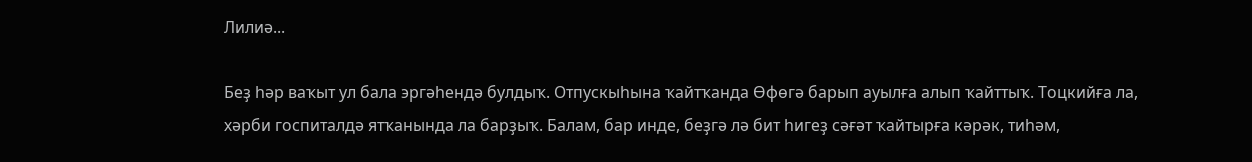Лилиә...

Беҙ һәр ваҡыт ул бала эргәһендә булдыҡ. Отпускыһына ҡайтҡанда Өфөгә барып ауылға алып ҡайттыҡ. Тоцкийға ла, хәрби госпиталдә ятҡанында ла барҙыҡ. Балам, бар инде, беҙгә лә бит һигеҙ сәғәт ҡайтырға кәрәк, тиһәм,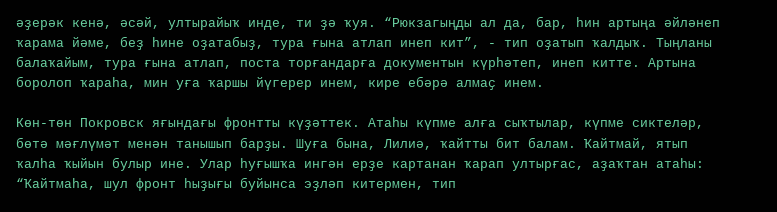әҙерәк кенә, әсәй, ултырайыҡ инде, ти ҙә ҡуя. “Рюкзагыңды ал да, бар, һин артыңа әйләнеп ҡарама йәме, беҙ һине оҙатабыҙ, тура ғына атлап инеп кит”, - тип оҙатып ҡалдыҡ. Тыңланы балаҡайым, тура ғына атлап, поста торғандарға документын күрһәтеп, инеп китте. Артына боролоп ҡараһа, мин уға ҡаршы йүгерер инем, кире ебәрә алмаҫ инем.

Көн-төн Покровск яғындағы фронтты күҙәттек. Атаһы күпме алға сыҡтылар, күпме сиктеләр, бөтә мәғлүмәт менән танышып барҙы. Шуға бына, Лилиә, ҡайтты бит балам. Ҡайтмай, ятып ҡалһа ҡыйын булыр ине. Улар һуғышҡа ингән ерҙе картанан ҡарап ултырғас, аҙаҡтан атаһы: “Ҡайтмаһа, шул фронт һыҙығы буйынса эҙләп китермен, тип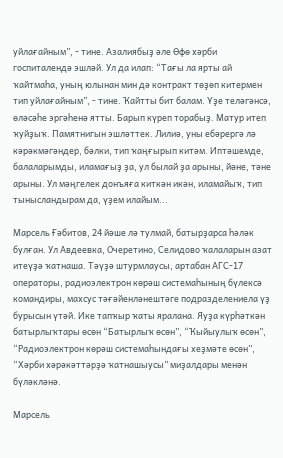уйлағайным”, - тине. Азалиябыҙ әле Өфө хәрби госпиталендә эшләй. Ул да илап: “Тағы ла ярты ай ҡайтмаһа, уның юлынан мин дә контракт төҙөп китермен тип уйлағайным”, - тине. Ҡайтты бит балам. Үҙе теләгәнсә, өләсәһе эргәһенә ятты. Барып күреп торабыҙ. Матур итеп ҡуйҙыҡ. Памятнигын эшләттек. Лилиә, уны ебәрергә лә кәрәкмәгәндер, бәлки, тип ҡаңғырып китәм. Иптәшемде, балаларымды, иламағыҙ ҙа, ул былай ҙа арыны, йәне, тәне арыны. Ул мәңгелек донъяға киткән икән, иламайыҡ, тип тынысландырам да, үҙем илайым...

Марсель Ғәбитов, 24 йәше лә тулмай, батырҙарса һәләк булған. Ул Авдеевка, Очеретино, Селидово ҡалаларын азат итеүҙә ҡатнаша. Тәүҙә штурмлаусы, артабан АГС-17 операторы, радиоэлектрон көрәш системаһының бүлексә командиры, махсус тәғәйенләнештәге подразделениела үҙ бурысын үтәй. Ике тапҡыр ҡаты яралана. Яуҙа күрһәткән батырлыҡтары өсөн “Батырлыҡ өсөн”, “Ҡыйыулыҡ өсөн”, “Радиоэлектрон көрәш системаһындағы хеҙмәте өсөн”, “Хәрби хәрәкәттәрҙә ҡатнашыусы” миҙалдары менән бүләкләнә.

Марсель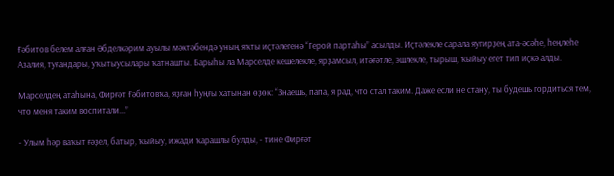Ғәбитов белем алған Әбделкәрим ауылы мәктәбендә уның яҡты иҫтәлегенә “Герой партаһы” асылды. Иҫтәлекле сарала яугирҙең ата-әсәһе, һеңлеһе Азалия, туғандары, уҡытыусылары ҡатнашты. Барыһы ла Марселде кешелекле, ярҙамсыл, итәғәтле, эшлекле, тырыш, ҡыйыу егет тип иҫкә алды.

Марселдең атаһына, Фирғәт Ғәбитовҡа, яҙған һуңғы хатынан өҙөк: “Знаешь, папа, я рад, что стал таким. Даже если не стану, ты будешь гордиться тем, что меня таким воспитали...”

- Улым һәр ваҡыт ғәҙел, батыр, ҡыйыу, ижади ҡарашлы булды, - тине Фирғәт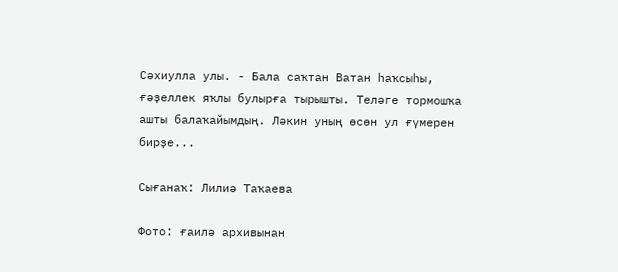Сәхиулла улы. - Бала саҡтан Ватан һаҡсыһы, ғәҙеллек яҡлы булырға тырышты. Теләге тормошҡа ашты балаҡайымдың. Ләкин уның өсөн ул ғүмерен бирҙе...

Сығанаҡ: Лилиә Таҡаева

Фото: ғаилә архивынан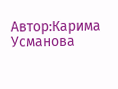Автор:Карима Усманова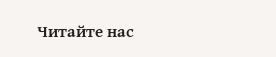Читайте нас